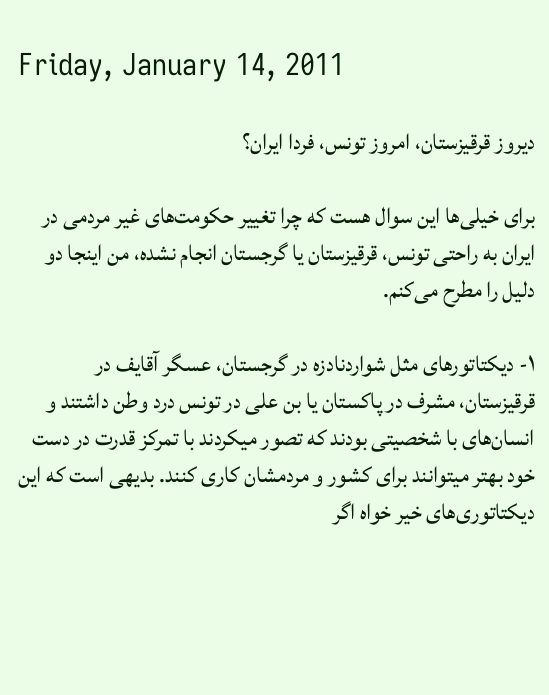Friday, January 14, 2011

دیروز قرقیزستان، امروز تونس، فردا ایران؟

برای خیلی‌‌ها این سوال هست که چرا تغییر حکومت‌های غیر مردمی در ایران به راحتی‌ تونس، قرقیزستان یا گرجستان انجام نشده، من اینجا دو دلیل را مطرح می‌کنم.

۱- دیکتاتور‌های مثل شواردنادزه در گرجستان، عسگر آقایف در قرقیزستان، مشرف در پاکستان یا بن علی‌ در تونس درد وطن داشتند و انسان‌های با شخصیتی بودند که تصور میکردند با تمرکز قدرت در دست خود بهتر میتوانند برای کشور و مردمشان کاری کنند. بدیهی‌ است که این دیکتاتوری‌های خیر خواه اگر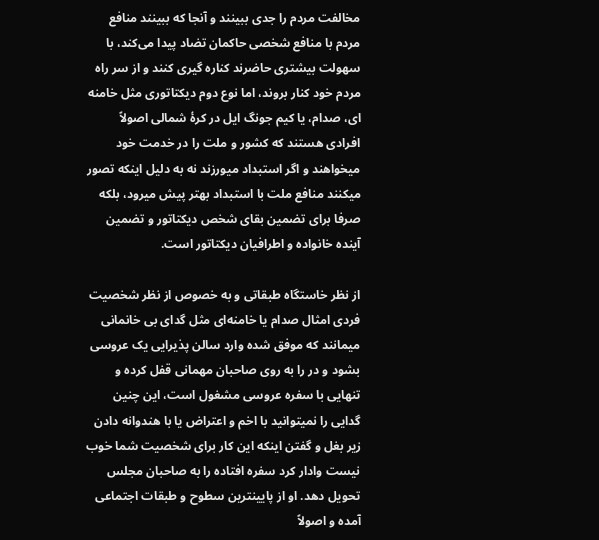مخالفت مردم را جدی ببینند و آنجا که ببینند منافع مردم با منافع شخصی‌ حاکمان تضاد پیدا می‌کند، با سهولت بیشتری حاضرند کنار‌ه گیری کنند و از سر راه مردم خود کنار بروند، اما نوع دوم دیکتاتوری مثل خامنه ای، صدام، یا کیم جونگ ایل در کرهٔ شمالی اصولاً افرادی هستند که کشور و ملت را در خدمت خود میخواهند و اگر استبداد میورزند نه به دلیل اینکه تصور میکنند منافع ملت با استبداد بهتر پیش میرود، بلکه صرفا برای تضمین بقای شخص دیکتاتور و تضمین آینده خانواده و اطرافیان دیکتاتور است.

از نظر خاستگاه طبقاتی و به خصوص از نظر شخصیت فردی امثال صدام یا خامنه‌ای مثل گدای بی‌ خانمانی میمانند که موفق شده وارد سالن پذیرایی‌ یک عروسی‌ بشود و در را به روی صاحبان مهمانی قفل کرده و تنهایی‌ با سفره عروسی‌ مشغول است، این چنین گدایی را نمیتوانید با اخم و اعتراض یا با هندوانه دادن زیر بغل و گفتن اینکه این کار برای شخصیت شما خوب نیست وادار کرد سفره افتاده را به صاحبان مجلس تحویل دهد. او از پایینترین سطوح و طبقات اجتماعی آمده و اصولاً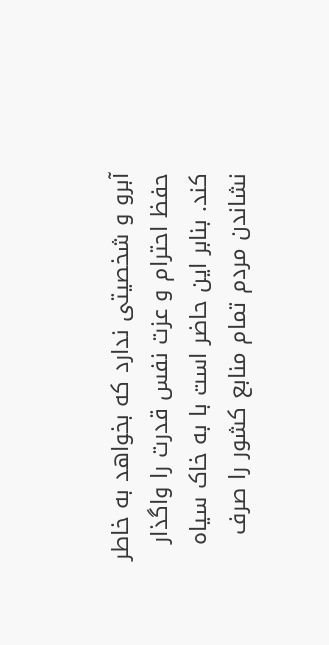آبرو و شخصیتی ندارد که بخواهد به خاطر حفظ احترام و عزت نفس قدرت را واگذار کند. بنابر این حاضر است با به خاک سیاه نشاندن مردم تمام منابع کشور را صرف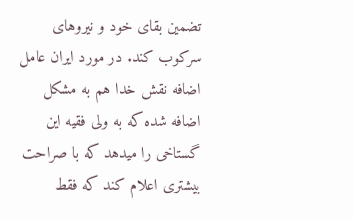تضمین بقای خود و نیروهای سرکوب کند. در مورد ایران عامل اضافه نقش خدا هم به مشکل اضافه شده که به ولی‌ فقیه این گستاخی را میدهد که با صراحت بیشتری اعلام کند که فقط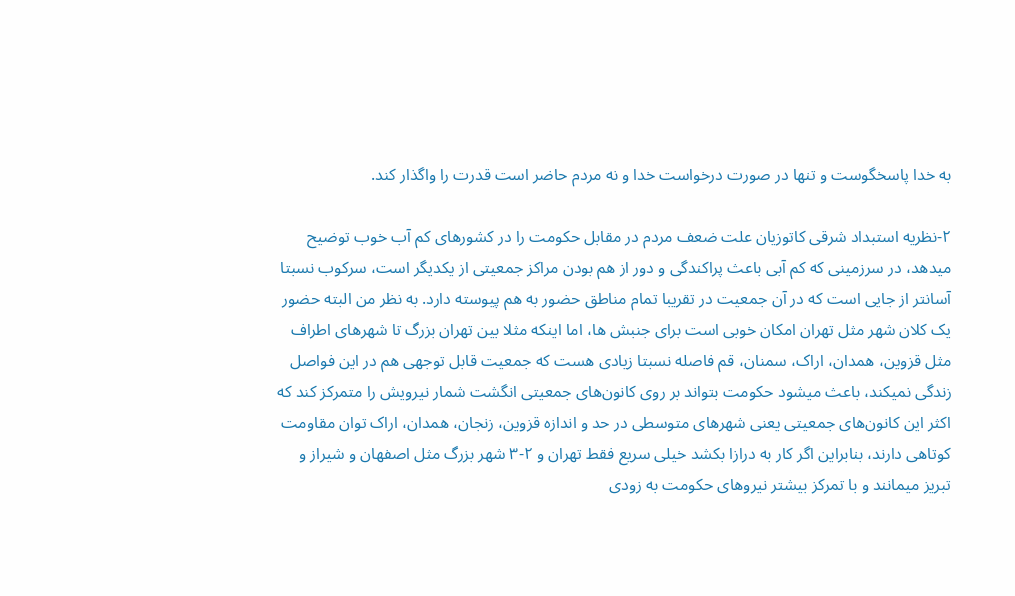به خدا پاسخگوست و تنها در صورت درخواست خدا و نه مردم حاضر است قدرت را واگذار کند.

۲-نظریه استبداد شرقی‌ کاتوزیان علت ضعف مردم در مقابل حکومت را در کشور‌های کم آب خوب توضیح میدهد، در سرزمینی که کم آبی‌ باعث پراکندگی و دور از هم بودن مراکز جمعیتی از یکدیگر است، سرکوب نسبتا آسانتر از جایی‌ است که در آن جمعیت در تقریبا تمام مناطق حضور به هم پیوسته دارد. به نظر من البته حضور یک کلان شهر مثل تهران امکان خوبی‌ است برای جنبش ها، اما اینکه مثلا بین تهران بزرگ تا شهر‌های اطراف مثل قزوین، همدان، اراک، سمنان، قم فاصله نسبتا زیادی هست که جمعیت قابل توجهی‌ هم در این فواصل زندگی‌ نمیکند، باعث میشود حکومت بتواند بر روی کانون‌های جمعیتی انگشت شمار نیرویش را متمرکز کند که اکثر این کانون‌های جمعیتی یعنی‌ شهر‌های متوسطی در حد و اندازه قزوین، زنجان، همدان، اراک توان مقاومت کوتاهی‌ دارند، بنابراین اگر کار به درازا بکشد خیلی‌ سریع فقط تهران و ۲-۳ شهر بزرگ مثل اصفهان و شیراز و تبریز میمانند و با تمرکز بیشتر نیروهای حکومت به زودی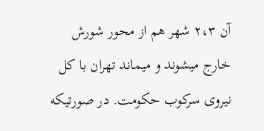آن ۲،۳ شهر هم از محور شورش خارج میشوند و میماند تهران با کل نیروی سرکوب حکومت. در صورتیکه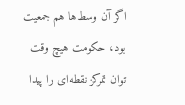اگر آن وسط‌ها هم جمعیت بود، حکومت هیچ وقت توان تمرکز نقطه‌ای را پیدا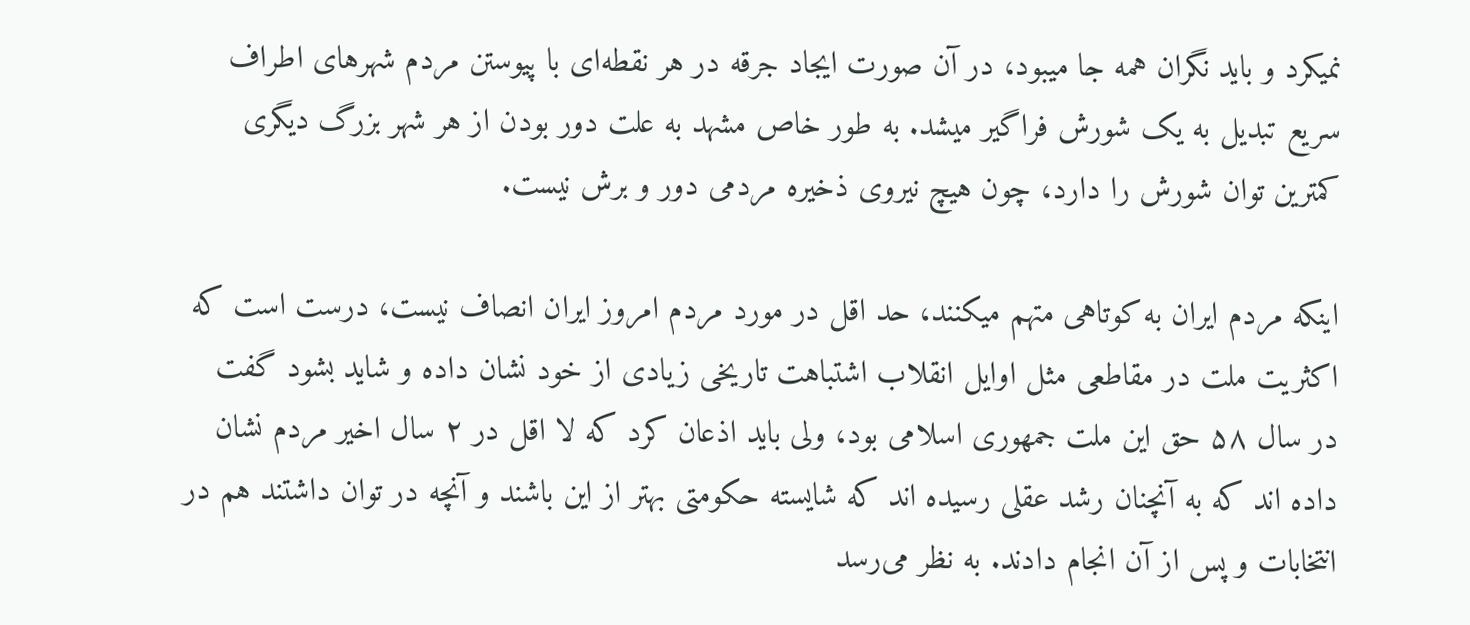نمیکرد و باید نگران همه جا میبود، در آن صورت ایجاد جرقه در هر نقطه‌ای با پیوستن مردم شهر‌های اطراف سریع تبدیل به یک شورش فراگیر میشد. به طور خاص مشهد به علت دور بودن از هر شهر بزرگ دیگری کمترین توان شورش را دارد، چون هیچ نیروی ذخیره مردمی دور و برش نیست.

اینکه مردم ایران به کوتاهی‌ متهم میکنند، حد اقل در مورد مردم امروز ایران انصاف نیست، درست است که اکثریت ملت در مقاطعی مثل اوایل انقلاب اشتباهت تاریخی‌ زیادی از خود نشان داده و شاید بشود گفت در سال ۵۸ حق این ملت جمهوری اسلامی بود، ولی‌ باید اذعان کرد که لا اقل در ۲ سال اخیر مردم نشان داده اند که به آنچنان رشد عقلی رسیده اند که شایسته حکومتی بهتر از این باشند و آنچه در توان داشتند هم در انتخابات و پس از آن انجام دادند. به نظر می‌رسد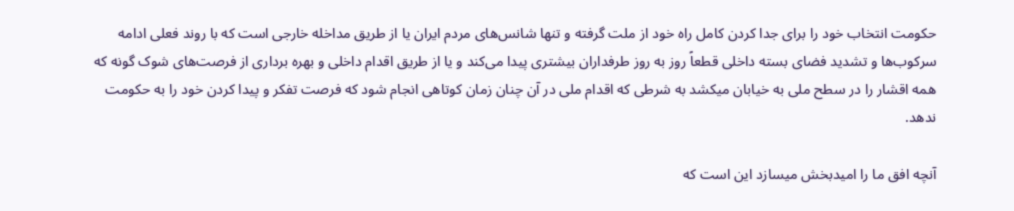حکومت انتخاب خود را برای جدا کردن کامل راه خود از ملت گرفته و تنها شانس‌های مردم ایران یا از طریق مداخله خارجی‌ است که با روند فعلی ادامه سرکوب‌ها و تشدید فضای بسته داخلی‌ قطعاً روز به روز طرفداران بیشتری پیدا می‌کند و یا از طریق اقدام داخلی‌ و بهره برداری از فرصت‌های شوک گونه که همه اقشار را در سطح ملی‌ به خیابان میکشد به شرطی که اقدام ملی‌ در آن چنان زمان کوتاهی‌ انجام شود که فرصت تفکر و پیدا کردن خود را به حکومت ندهد.

آنچه افق ما را امیدبخش میسازد این است که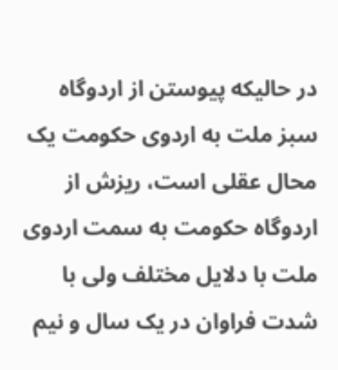در حالیکه پیوستن از اردوگاه سبز ملت به اردوی حکومت یک محال عقلی است، ریزش از اردوگاه حکومت به سمت اردوی ملت با دلایل مختلف ولی‌ با شدت فراوان در یک سال و نیم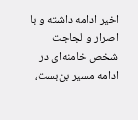اخیر ادامه داشته و با اصرار و لجاجت شخص خامنه‌ای در ادامه مسیر بن‌بست،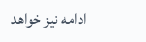ادامه نیز خواهد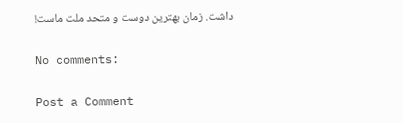داشت. زمان بهترین دوست و متحد ملت ماست!

No comments:

Post a Comment